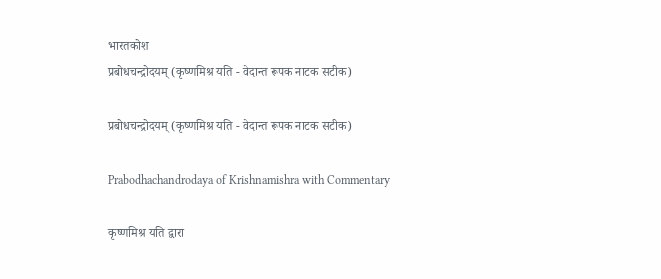भारतकोश
प्रबोधचन्द्रोदयम् (कृष्णमिश्र यति - वेदान्त रूपक नाटक सटीक)

प्रबोधचन्द्रोदयम् (कृष्णमिश्र यति - वेदान्त रूपक नाटक सटीक)

Prabodhachandrodaya of Krishnamishra with Commentary

कृष्णमिश्र यति द्वारा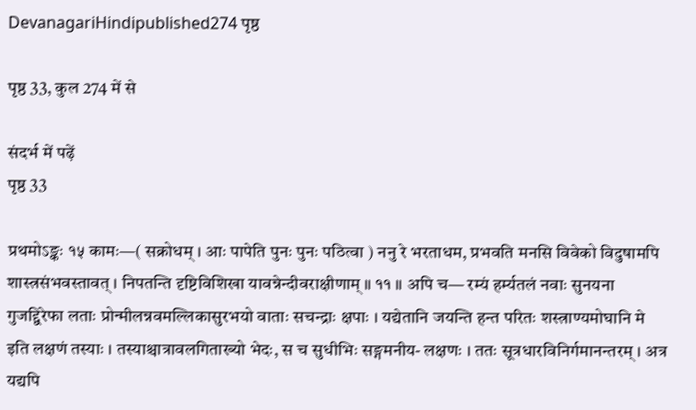DevanagariHindipublished274 पृष्ठ

पृष्ठ 33, कुल 274 में से

संदर्भ में पढ़ें
पृष्ठ 33

प्रथमोऽङ्कः १५ कामः—( सक्रोधम् । आः पापेति पुनः पुनः पठित्वा ) ननु रे भरताधम, प्रभवति मनसि विवेको विदुषामपि शास्त्रसंभवस्तावत् । निपतन्ति दृष्टिविशिखा यावन्नेन्दीवराक्षीणाम् ॥ ११ ॥ अपि च— रम्यं हर्म्यतलं नवाः सुनयना गुजद्द्विरेफा लताः प्रोन्मीलन्नवमल्लिकासुरभयो वाताः सचन्द्राः क्षपाः । यद्येतानि जयन्ति हन्त परितः शस्त्राण्यमोघानि मे इति लक्षणं तस्याः । तस्याश्चात्रावलगिताख्यो भेदः, स च सुधीभिः सङ्गमनीय- लक्षणः । ततः सूत्रधारविनिर्गमानन्तरम् । अत्र यद्यपि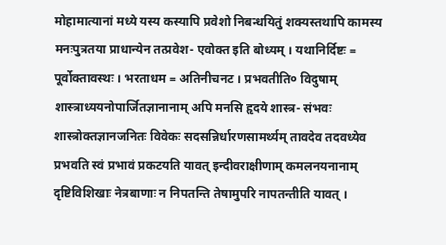मोहामात्यानां मध्ये यस्य कस्यापि प्रवेशो निबन्धयितुं शक्यस्तथापि कामस्य मनःपुत्रतया प्राधान्येन तत्प्रवेश- एवोक्त इति बोध्यम् । यथानिर्दिष्टः = पूर्वोक्तावस्थः । भरताधम = अतिनीचनट । प्रभवतीति० विदुषाम् शास्त्राध्ययनोपार्जितज्ञानानाम् अपि मनसि हृदये शास्त्र- संभवः शास्त्रोक्तज्ञानजनितः विवेकः सदसन्निर्धारणसामर्थ्यम् तावदेव तदवध्येव प्रभवति स्वं प्रभावं प्रकटयति यावत् इन्दीवराक्षीणाम् कमलनयनानाम् दृष्टिविशिखाः नेत्रबाणाः न निपतन्ति तेषामुपरि नापतन्तीति यावत् ।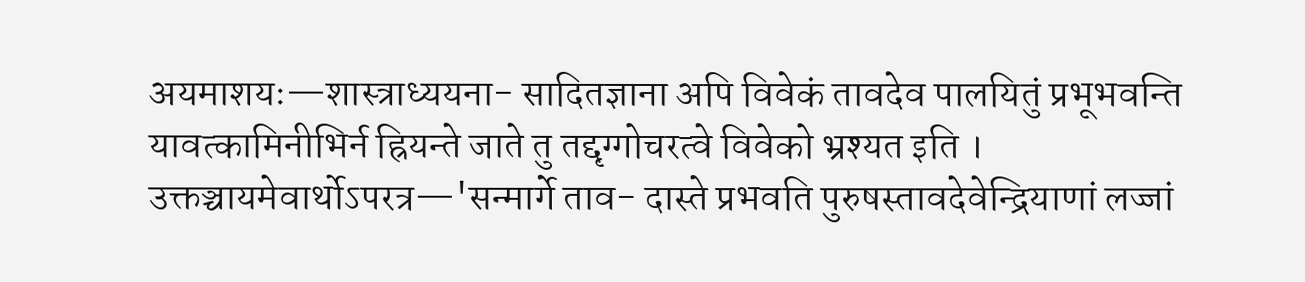अयमाशयः—शास्त्राध्ययना- सादितज्ञाना अपि विवेकं तावदेव पालयितुं प्रभूभवन्ति यावत्कामिनीभिर्न ह्रियन्ते जाते तु तद्दृग्गोचरत्वे विवेको भ्रश्यत इति । उक्तञ्चायमेवार्थोऽपरत्र—'सन्मार्गे ताव- दास्ते प्रभवति पुरुषस्तावदेवेन्द्रियाणां लज्जां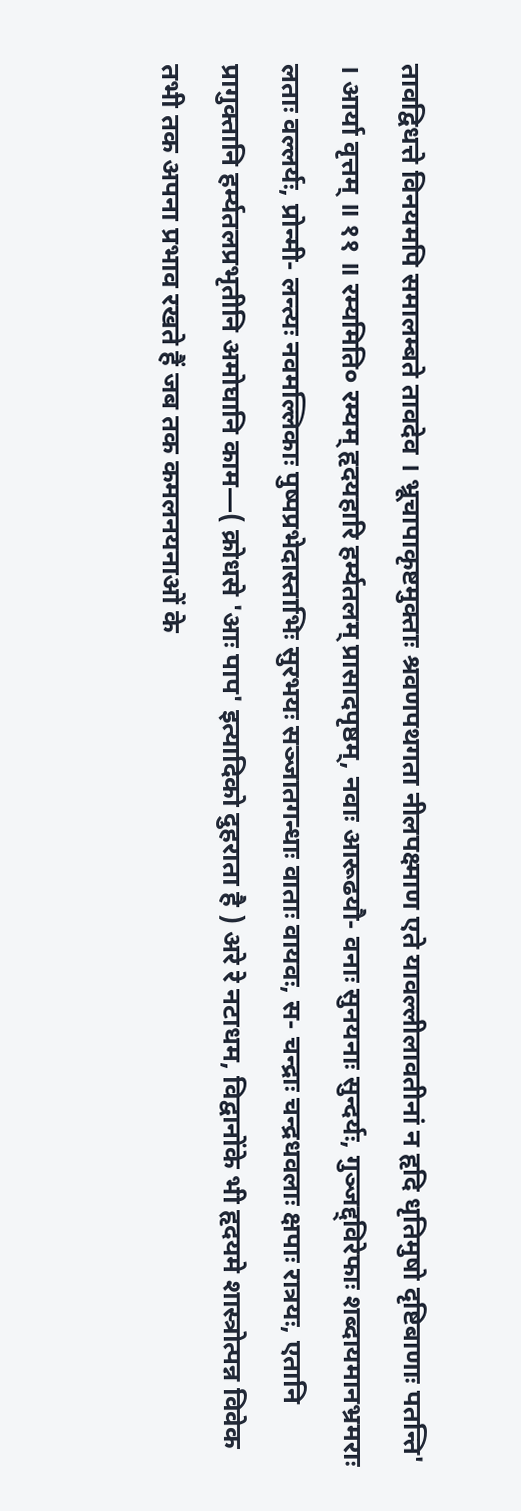तावद्विधत्ते विनयमपि समालम्बते तावदेव । भ्रूचापाकृष्टमुक्ताः श्रवणपथगता नीलपक्ष्माण एते यावल्लीलावतीनां न हृदि धृतिमुषो दृष्टिबाणाः पतन्ति' । आर्या वृत्तम् ॥ ११ ॥ रम्यमिति० रम्यम् हृदयहारि हर्म्यतलम् प्रासादपृष्ठम्, नवाः आरूढयौ- वनाः सुनयनाः सुन्दर्यः, गुञ्जद्द्विरेफाः शब्दायमानभ्रमराः लताः वल्लर्यः, प्रोन्मी- लन्त्यः नवमल्लिकाः पुष्पप्रभेदास्ताभिः सुरभयः सञ्जातगन्धाः वाताः वायवः, स- चन्द्राः चन्द्रधवलाः क्षपाः रात्रयः, एतानि प्रागुक्तानि हर्म्यतलप्रभृतीनि अमोघानि काम—( क्रोधसे 'आः पाप' इत्यादिको दुहराता है ) अरे रे नटाधम, विद्वानोंके भी हृदयमे शास्त्रोत्पन्न विवेक तभी तक अपना प्रभाव रखते हैं जब तक कमलनयनाओं के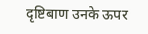दृष्टिबाण उनके ऊपर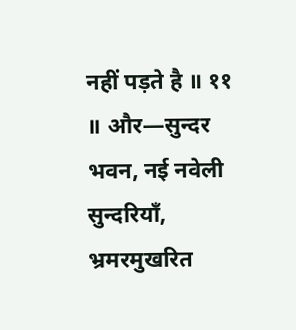नहीं पड़ते है ॥ ११ ॥ और—सुन्दर भवन, नई नवेली सुन्दरियाँ, भ्रमरमुखरित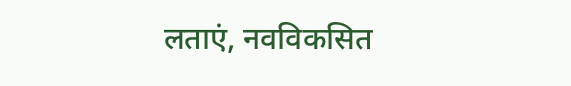लताएं, नवविकसित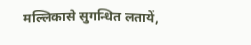मल्लिकासे सुगन्धित लतायें,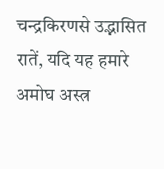चन्द्रकिरणसे उद्भासित रातें, यदि यह हमारे अमोघ अस्त्र